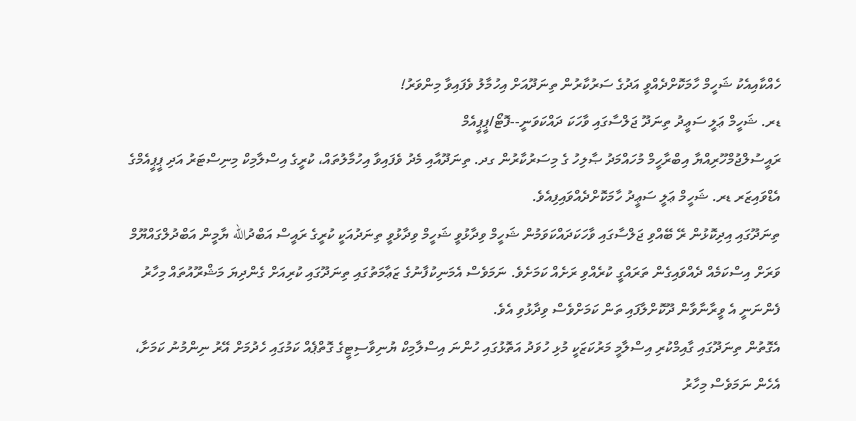ހެއްކާއިއެކު ޝަހީމް ހާމަކޮށްދެއްވީ އަދުގެ ސަރުކާރުން ތިނަދޫއަށް އިހުމާލު ވެފައިވާ މިންވަރު!
ޑރ. ޝަހީމް ޢަލީ ސަޢީދު ތިނަދޫ ޖަލްސާގައި ވާހަކަ ދައްކަވަނީ--ފޮޓޯ/ޕީޕީއެމް
ރައީސުލްޖުމްހޫރިއްޔާ އިބްރާހީމް މުހައްމަދު ޞާލިހު ގެ މިސަރުކާރުން ގދ. ތިނަދޫއާއި މެދު ވެފައިވާ އިހުމާލުތައް، ކުރީގެ އިސްލާމިކް މިނިސްޓަރު އަދި ޕީޕީއެމްގެ އެޑްވައިޒަރ ޑރ. ޝަހީމް ޢަލީ ސަޢީދު ހާމަކޮށްދެއްވައިފިއެވެ.
ތިނަދޫގައި އިދިކޮޅުން ރޭ ބޭއްވި ޖަލްސާގައި ވާހަކަދައްކަވަމުން ޝަހީމް ވިދާޅުވީ ޝަހީމް ވިދާޅުވީ ތިނަދުއަކީ ކުރީގެ ރައީސް އަބްދުالله ޔާމީން އަބްދުލްގައްޔޫމް ވަރަށް އިސްކަމެއް ދެއްވައިގެން ތަރައްގީ ކުރެއްވި ރަށެއް ކަމަށެވެ. ނަމަވެސް އެމަނިކުފާނުގެ ޒަޢާމަތުގައި ތިނަދޫގައި ކުރިއަށް ގެންދިޔަ މަޝްރޫއުތައް މިހާރު ފެންނަނީ އެ ވީރާނާވާން ދޫކޮށްލާފައި ތަން ކަމަށްވެސް ވިދާޅުވި އެވެ.
އެގޮތުން ތިނަދޫގައި ގާއިމްކުރި އިސްލާމީ މަރުކަޒަކީ މުޅި ހުވަދު އަތޮޅުގައި ހުންނަ އިސްލާމިކް ޔުނިވާސިޓީގެ ގޮތްޕެއް ކަމުގައި ހެދުމަށް އޭރު ނިންމުނު ކަމަށާ، އެހެން ނަމަވެސް މިހާރު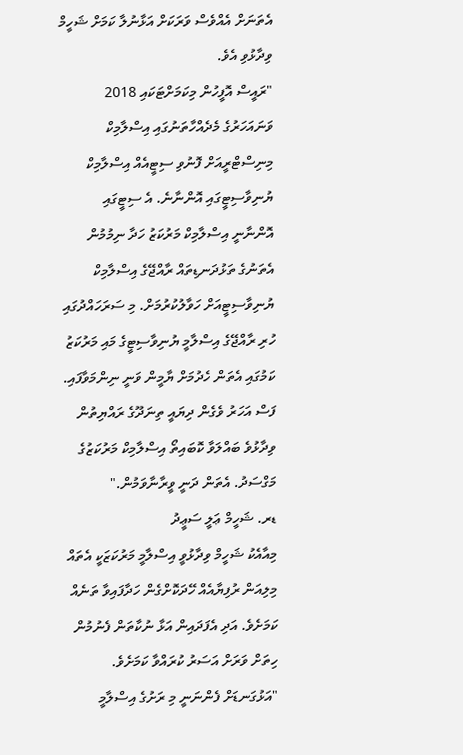އެތަނަށް އެއްވެސް ވަރަކަށް އަޅާނުލާ ކަމަށް ޝަހީމް ވިދާޅުވި އެވެ.
"ރައީސް އޮފީހުން މިކަމަށްޓަކައި 2018 ވަނައަހަރުގެ މެދެއްހާތަނުގައި އިސްލާމިކް މިނިސްޓްރީއަށް ފޮނުވި ސިޓީއެއް އިސްލާމިކް ޔުނިވާސިޓީގައި އޮންނާނެ. އެ ސިޓީގައި އޮންނާނީ އިސްލާމިކް މަރުކަޒު ހަދާ ނިމުމުން އެތަނުގެ ތަޅުދަނޑިތައް ރާއްޖޭގެ އިސްލާމިކް ޔުނިވާސިޓީއަށް ހަވާލުކުރުމަށް. މި ސަރަހައްދުގައި ހުރި ރާއްޖޭގެ އިސްލާމީ ޔުނިވާސިޓީގެ މައި މަރުކަޒު ކަމުގައި އެތަން ހެދުމަށް ޔާމީން ވަނީ ނިންމަވާފައި. ފަސް އަހަރު ވެގެން ދިޔައީ ތިނަދޫގެ ރައްޔިތުން ވިދާޅުވެ ބައްލަވާ ކޮބައިތޯ އިސްލާމިކް މަރުކަޒުގެ މަގްސަދު. އެތަން ދަނީ ވީރާނާވަމުން."
ޑރ. ޝަހީމް ޢަލީ ސަޢީދު
މިއާއެކު ޝަހީމް ވިދާޅުވީ އިސްލާމީ މަރުކަޒަކީ އެތައް މިލިއަން ރުފިޔާއެއް ހޭދަކޮށްގެން ހަދާފައިވާ ތަނެއް ކަމަށެވެ. އަދި އެފަދައިން އަޅާ ނުކާތަން ފެނުމުން ހިތަށް ވަރަށް އަސަރު ކުރައްވާ ކަމަށެވެ.
"އަޅުގަނޑަށް ފެންނަނީ މި ރަށުގެ އިސްލާމީ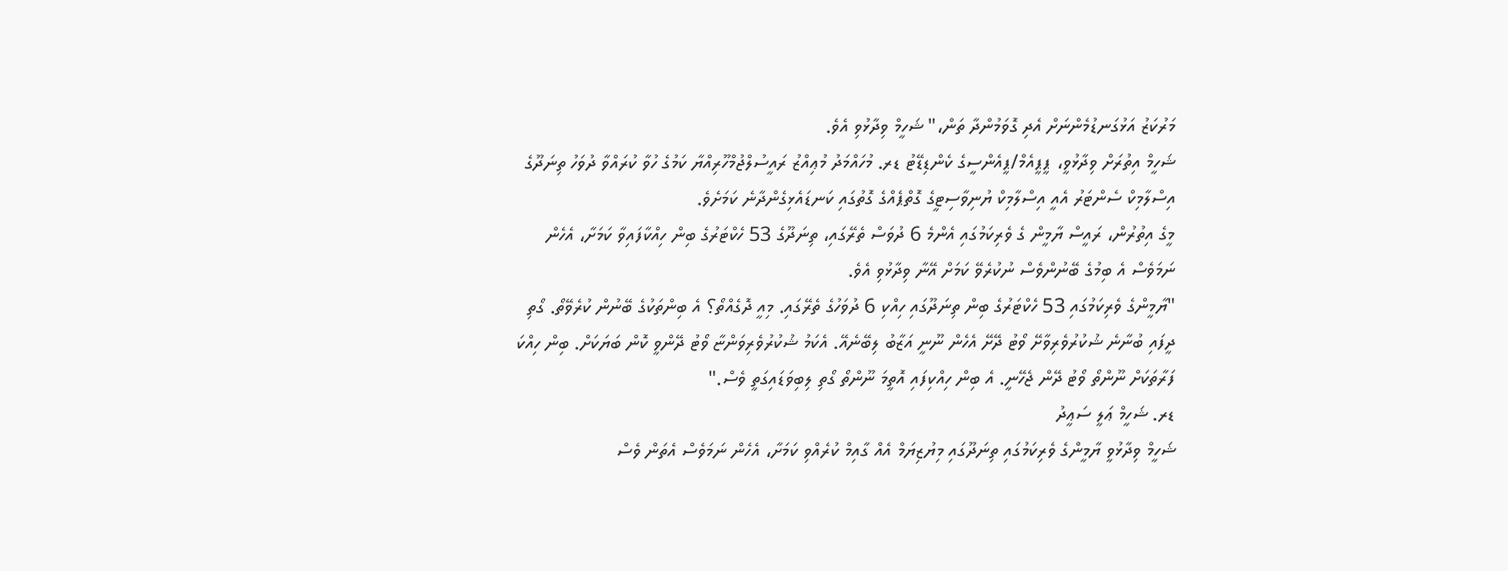މަރުކަޒު އަޅުގަނޑުމެންނަށް އެދި ގޮވަމުންދާ ތަން،" ޝަހީމް ވިދާޅުވި އެވެ.
ޝަހީމް އިތުރަށް ވިދާޅުވީ، ޕީޕީއެމް/ޕީއެންސީގެ ކެންޑިޑޭޓު ޑރ. މުހައްމަދު މުޢިއްޒު ރައީސުލްޖުމްހޫރިއްޔާ ކަމުގެ ހުވާ ކުރައްވާ ދުވަހު ތިނަދޫގެ އިސްލާމިކް ސެންޓަރު އެއީ އިސްލާމިކް ޔުނިވާސިޓީގެ ގޮތްޕެއްގެ ގޮތުގައި ކަނޑައެޅިގެންދާނެ ކަމަށެވެ.
މީގެ އިތުރުން، ރައީސް ޔާމީން ގެ ވެރިކަމުގައި އެންމެ 6 ދުވަސް ތެރޭގައި، ތިނަދޫގެ 53 ހެކްޓަރުގެ ބިން ހިއްކާފައިވާ ކަމަށާ، އެހެން ނަމަވެސް އެ ބިމުގެ ބޭނުންވެސް ނުކުރެވޭ ކަމަށް އޭނާ ވިދާޅުވި އެވެ.
"ޔާމީންގެ ވެރިކަމުގައި 53 ހެކްޓަރުގެ ބިން ތިނަދޫގައި ހިއްކި 6 ދުވަހުގެ ތެރޭގައި. މިއީ ދޮގެއްތޯ؟ އެ ބިންތަކުގެ ބޭނުން ކުރެވޭތޯ. ގޯތި ދީފައި ބުނާނެ ޝުކުރުވެރިވާށޭ ވޯޓު ދޭށޭ އެހެން ނޫނީ އަޒާބު ލިބޭނެއޭ. އެކަމު ޝުކުރުވެރިވަންޏާ ވޯޓު ދޭންވީ ކޮން ބަޔަކަށް. ބިން ހިއްކަ ފަރާތަކަށް ނޫންތޯ ވޯޓު ދޭން ޖެހޭނީ. އެ ބިން ހިއްކިފައި އޮތީމަ ނޫންތޯ ގޯތި ލިބިވަޑައިގަތީ ވެސް."
ޑރ. ޝަހީމް ޢަލީ ސަޢީދު
ޝަހީމް ވިދާޅުވީ ޔާމީންގެ ވެރިކަމުގައި ތިނަދޫގައި މިޔުޒިޔަމް އެއް ގާއިމް ކުރެއްވި ކަމަށާ، އެހެން ނަމަވެސް އެތަން ވެސް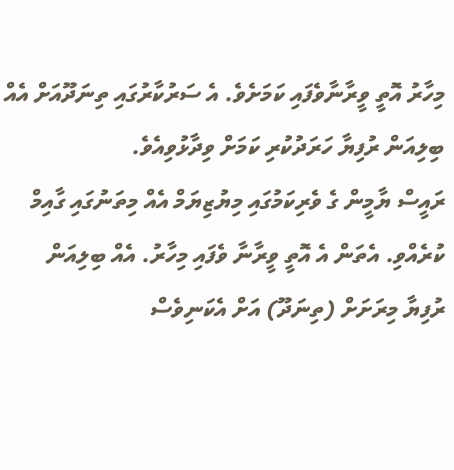މިހާރު އޮތީ ވީރާނާވެފައި ކަމަށެވެ. އެ ސަރުކާރުގައި ތިނަދޫއަށް އެއް ބިލިއަން ރުފިޔާ ހަރަދުކުރި ކަމަށް ވިދާޅުވިއެވެ.
ރައީސް ޔާމީން ގެ ވެރިކަމުގައި މިޔުޒިޔަމް އެއް މިތަނުގައި ގާއިމް ކުރެއްވި. އެތަން އެ އޮތީ ވީރާނާ ވެފައި މިހާރު. އެއް ބިލިއަން ރުފިޔާ މިރަށަށް (ތިނަދޫ) އަށް އެކަނިވެސް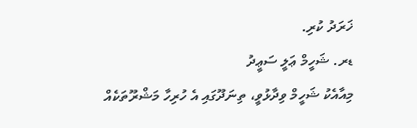ޚަރަދު ކުރި.
ޑރ. ޝަހީމް ޢަލީ ސަޢީދު
މިއާއެކު ޝަހީމް ވިދާޅުވީ، ތިނަދޫގައި އެ ހުރިހާ މަޝްރޫތަކެއް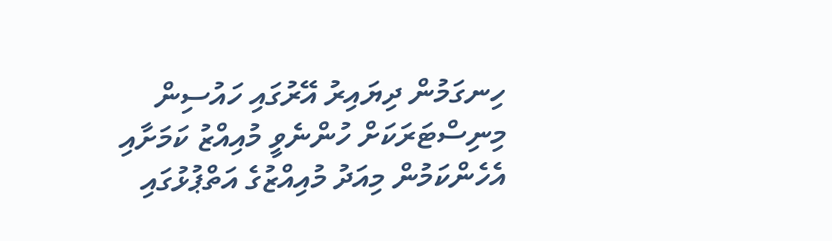ހިނގަމުން ދިޔައިރު އޭރުގައި ހައުސިން މިނިސްޓަރަކަށް ހުންނެވީ މުއިއްޒު ކަމަށާއި އެހެންކަމުން މިއަދު މުއިއްޒުގެ އަތްޕުޅުގައި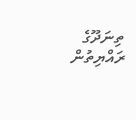ތިނަދޫގެ ރައްޔިތުން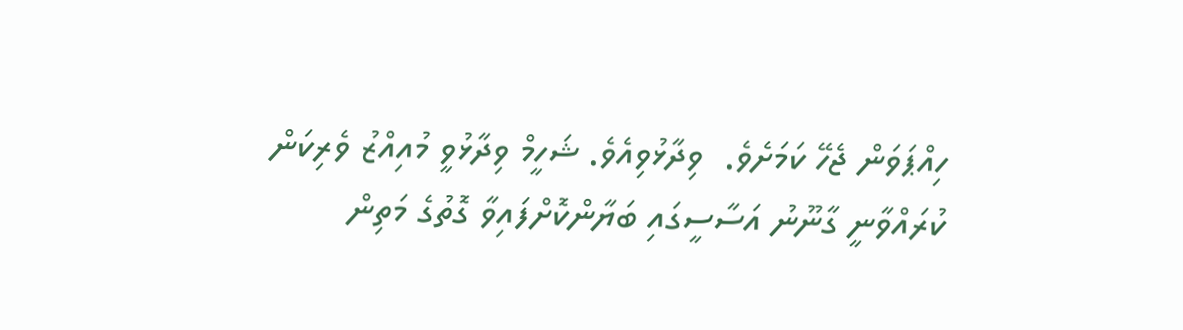ހިއްޕަވަން ޖެހޭ ކަމަށެވެ.  ވިދާޅުވިއެވެ. ޝަހީމް ވިދާޅުވީ މުއިއްޒު ވެރިކަން ކުރައްވާނީ ގާނޫނު އަސާސީގައި ބަޔާންކޮށްފައިވާ ގޮތުގެ މަތިން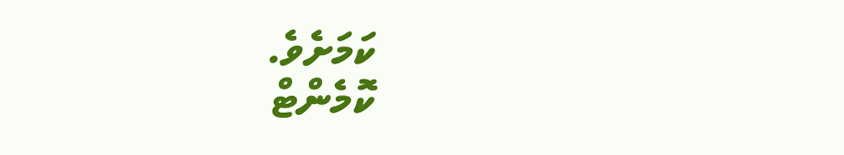ކަމަށެވެ.
ކޮމެންޓް